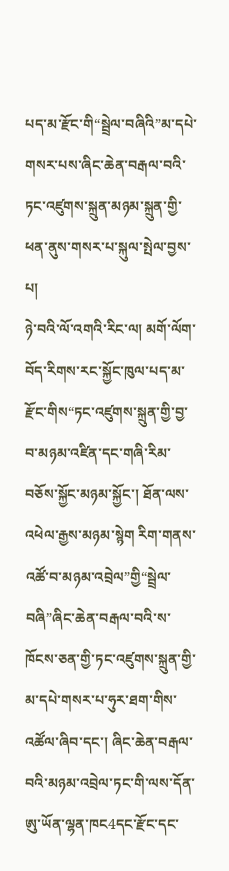པད་མ་རྫོང་གི“སྦྲེལ་བཞིའི”མ་དཔེ་གསར་པས་ཞིང་ཆེན་བརྒལ་བའི་ཏང་འཛུགས་སྐྲུན་མཉམ་སྐྲུན་གྱི་ཕན་ནུས་གསར་པ་སྐུལ་སྤེལ་བྱས་པ།
ཉེ་བའི་ལོ་འགའི་རིང་ལ། མགོ་ལོག་བོད་རིགས་རང་སྐྱོང་ཁུལ་པད་མ་རྫོང་གིས“ཏང་འཛུགས་སྐྲུན་གྱི་བྱ་བ་མཉམ་འཛིན་དང་གཞི་རིམ་བཅོས་སྐྱོང་མཉམ་སྐྱོང་། ཐོན་ལས་འཕེལ་རྒྱས་མཉམ་སྙེག རིག་གནས་འཚོ་བ་མཉམ་འབྲེལ”གྱི“སྦྲེལ་བཞི”ཞིང་ཆེན་བརྒལ་བའི་ས་ཁོངས་ཅན་གྱི་ཏང་འཛུགས་སྐྲུན་གྱི་མ་དཔེ་གསར་པ་ཧུར་ཐག་གིས་འཚོལ་ཞིབ་དང་། ཞིང་ཆེན་བརྒལ་བའི་མཉམ་འབྲེལ་ཏང་གི་ལས་དོན་ཨུ་ཡོན་ལྷན་ཁང4དང་རྫོང་དང་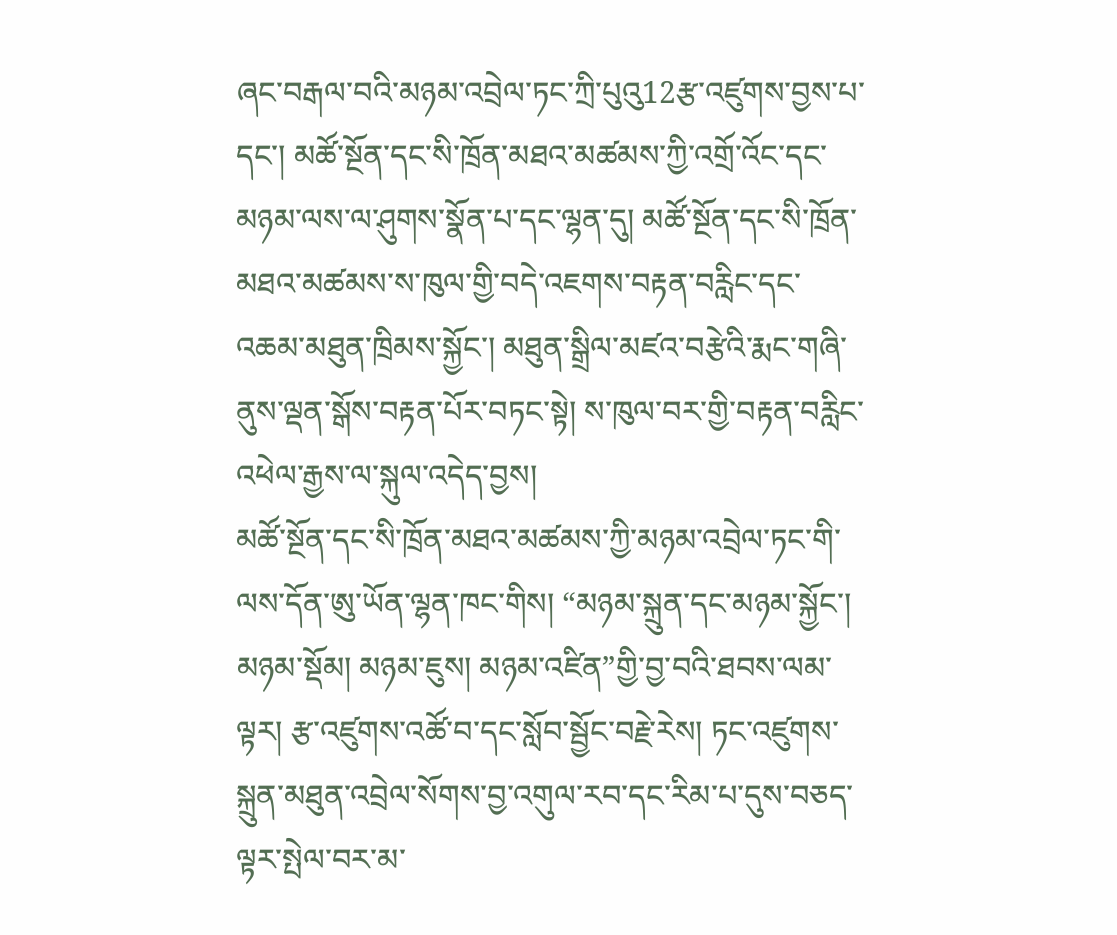ཞང་བརྒལ་བའི་མཉམ་འབྲེལ་ཏང་ཀྲི་པུའུ12རྩ་འཛུགས་བྱས་པ་དང་། མཚོ་སྔོན་དང་སི་ཁྲོན་མཐའ་མཚམས་ཀྱི་འགྲོ་འོང་དང་མཉམ་ལས་ལ་ཤུགས་སྣོན་པ་དང་ལྷན་དུ། མཚོ་སྔོན་དང་སི་ཁྲོན་མཐའ་མཚམས་ས་ཁུལ་གྱི་བདེ་འཇགས་བརྟན་བརླིང་དང་འཆམ་མཐུན་ཁྲིམས་སྐྱོང་། མཐུན་སྒྲིལ་མཛའ་བརྩེའི་རྨང་གཞི་ནུས་ལྡན་སྒོས་བརྟན་པོར་བཏང་སྟེ། ས་ཁུལ་བར་གྱི་བརྟན་བརླིང་འཕེལ་རྒྱས་ལ་སྐུལ་འདེད་བྱས།
མཚོ་སྔོན་དང་སི་ཁྲོན་མཐའ་མཚམས་ཀྱི་མཉམ་འབྲེལ་ཏང་གི་ལས་དོན་ཨུ་ཡོན་ལྷན་ཁང་གིས། “མཉམ་སྐྲུན་དང་མཉམ་སྐྱོང་། མཉམ་སྡོམ། མཉམ་ཇུས། མཉམ་འཛིན”གྱི་བྱ་བའི་ཐབས་ལམ་ལྟར། རྩ་འཛུགས་འཚོ་བ་དང་སློབ་སྦྱོང་བརྗེ་རེས། ཏང་འཛུགས་སྐྲུན་མཐུན་འབྲེལ་སོགས་བྱ་འགུལ་རབ་དང་རིམ་པ་དུས་བཅད་ལྟར་སྤེལ་བར་མ་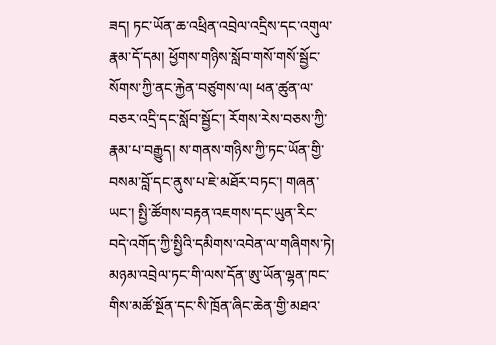ཟད། ཏང་ཡོན་ཆ་འཕྲིན་འབྲེལ་འདྲིས་དང་འགུལ་རྣམ་དོ་དམ། ཕྱོགས་གཉིས་སློབ་གསོ་གསོ་སྦྱོང་སོགས་ཀྱི་ནང་རྐྱེན་བཙུགས་ལ། ཕན་ཚུན་ལ་བཅར་འདྲི་དང་སློབ་སྦྱོང་། རོགས་རེས་བཅས་ཀྱི་རྣམ་པ་བརྒྱུད། ས་གནས་གཉིས་ཀྱི་ཏང་ཡོན་གྱི་བསམ་བློ་དང་ནུས་པ་ཇེ་མཐོར་བཏང་། གཞན་ཡང་། སྤྱི་ཚོགས་བརྟན་འཇགས་དང་ཡུན་རིང་བདེ་འགོད་ཀྱི་སྤྱིའི་དམིགས་འབེན་ལ་གཞིགས་ཏེ། མཉམ་འབྲེལ་ཏང་གི་ལས་དོན་ཨུ་ཡོན་ལྷན་ཁང་གིས་མཚོ་སྔོན་དང་སི་ཁྲོན་ཞིང་ཆེན་གྱི་མཐའ་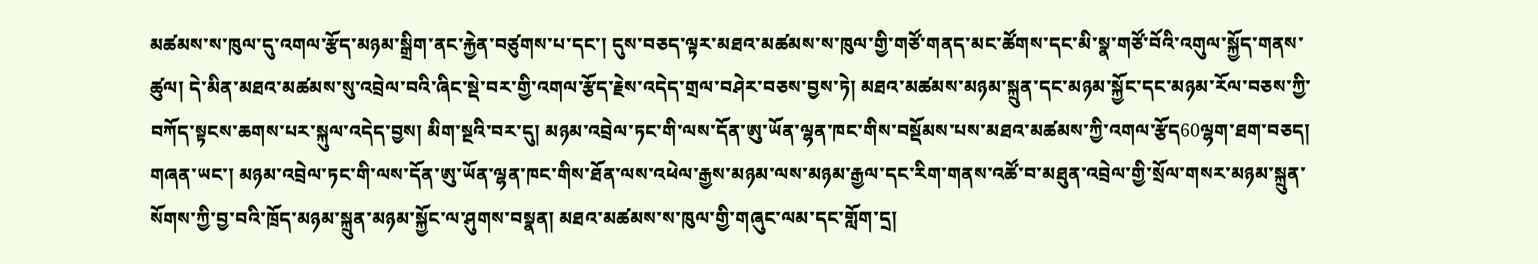མཚམས་ས་ཁུལ་དུ་འགལ་རྩོད་མཉམ་སྒྲིག་ནང་རྐྱེན་བཙུགས་པ་དང་། དུས་བཅད་ལྟར་མཐའ་མཚམས་ས་ཁུལ་གྱི་གཙོ་གནད་མང་ཚོགས་དང་མི་སྣ་གཙོ་བོའི་འགུལ་སྐྱོད་གནས་ཚུལ། དེ་མིན་མཐའ་མཚམས་སུ་འབྲེལ་བའི་ཞིང་སྡེ་བར་གྱི་འགལ་རྩོད་རྗེས་འདེད་གྲལ་བཤེར་བཅས་བྱས་ཏེ། མཐའ་མཚམས་མཉམ་སྐྲུན་དང་མཉམ་སྐྱོང་དང་མཉམ་རོལ་བཅས་ཀྱི་བཀོད་སྟངས་ཆགས་པར་སྐུལ་འདེད་བྱས། མིག་སྔའི་བར་དུ། མཉམ་འབྲེལ་ཏང་གི་ལས་དོན་ཨུ་ཡོན་ལྷན་ཁང་གིས་བསྡོམས་པས་མཐའ་མཚམས་ཀྱི་འགལ་རྩོད60ལྷག་ཐག་བཅད།
གཞན་ཡང་། མཉམ་འབྲེལ་ཏང་གི་ལས་དོན་ཨུ་ཡོན་ལྷན་ཁང་གིས་ཐོན་ལས་འཕེལ་རྒྱས་མཉམ་ལས་མཉམ་རྒྱལ་དང་རིག་གནས་འཚོ་བ་མཐུན་འབྲེལ་གྱི་སྲོལ་གསར་མཉམ་སྐྲུན་སོགས་ཀྱི་བྱ་བའི་ཁྲོད་མཉམ་སྐྲུན་མཉམ་སྐྱོང་ལ་ཤུགས་བསྣན། མཐའ་མཚམས་ས་ཁུལ་གྱི་གཞུང་ལམ་དང་གློག་དྲ།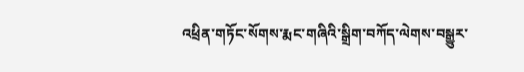འཕྲིན་གཏོང་སོགས་རྨང་གཞིའི་སྒྲིག་བཀོད་ལེགས་བསྒྱུར་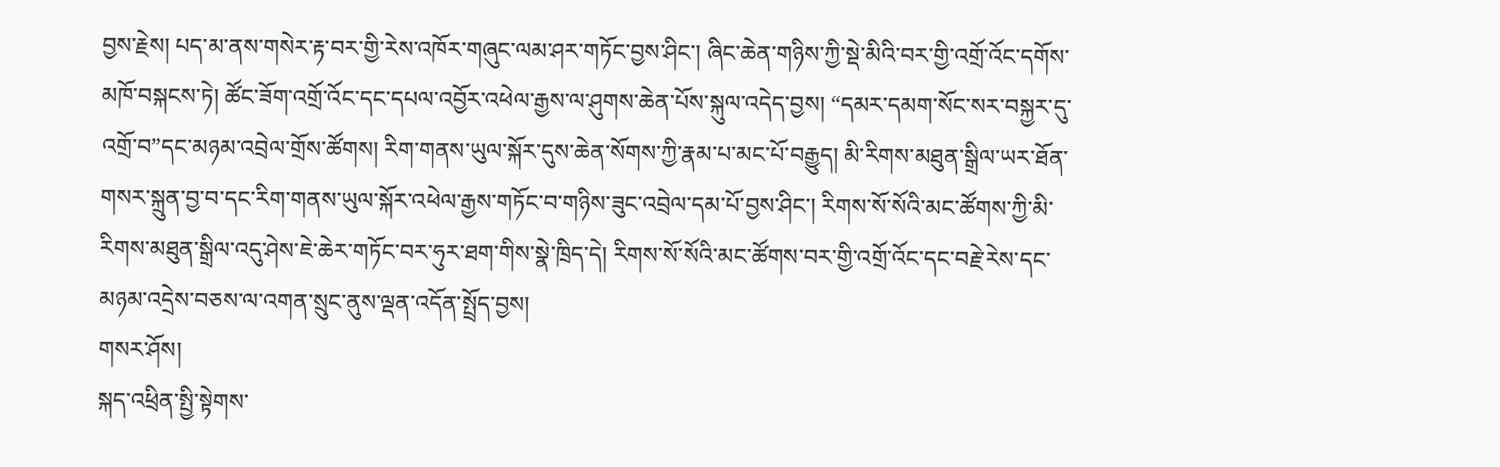བྱས་རྗེས། པད་མ་ནས་གསེར་རྟ་བར་གྱི་རེས་འཁོར་གཞུང་ལམ་ཤར་གཏོང་བྱས་ཤིང་། ཞིང་ཆེན་གཉིས་ཀྱི་སྡེ་མིའི་བར་གྱི་འགྲོ་འོང་དགོས་མཁོ་བསྐངས་ཏེ། ཚོང་ཟོག་འགྲོ་འོང་དང་དཔལ་འབྱོར་འཕེལ་རྒྱས་ལ་ཤུགས་ཆེན་པོས་སྐུལ་འདེད་བྱས། “དམར་དམག་སོང་སར་བསྐྱར་དུ་འགྲོ་བ”དང་མཉམ་འབྲེལ་གྲོས་ཚོགས། རིག་གནས་ཡུལ་སྐོར་དུས་ཆེན་སོགས་ཀྱི་རྣམ་པ་མང་པོ་བརྒྱུད། མི་རིགས་མཐུན་སྒྲིལ་ཡར་ཐོན་གསར་སྐྲུན་བྱ་བ་དང་རིག་གནས་ཡུལ་སྐོར་འཕེལ་རྒྱས་གཏོང་བ་གཉིས་ཟུང་འབྲེལ་དམ་པོ་བྱས་ཤིང་། རིགས་སོ་སོའི་མང་ཚོགས་ཀྱི་མི་རིགས་མཐུན་སྒྲིལ་འདུ་ཤེས་ཇེ་ཆེར་གཏོང་བར་ཧུར་ཐག་གིས་སྣེ་ཁྲིད་དེ། རིགས་སོ་སོའི་མང་ཚོགས་བར་གྱི་འགྲོ་འོང་དང་བརྗེ་རེས་དང་མཉམ་འདྲེས་བཅས་ལ་འགན་སྲུང་ནུས་ལྡན་འདོན་སྤྲོད་བྱས།
གསར་ཤོས།
སྐད་འཕྲིན་སྤྱི་སྟེགས་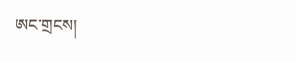ཨང་གྲངས།